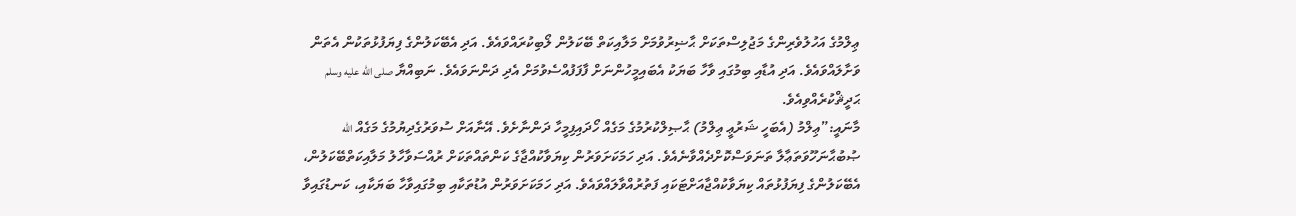ޢިލްމުގެ އަހުލުވެރިންގެ މަޖުލިސްތަކަށް ޙާޟިރުވުމަށް މަލާއިކަތް ބޭކަލުން ލޯބިކުރައްވައެވެ. އަދި އެބޭކަލުންގެ ފިޔަފުޅުތަކުން އެތަން ވަށާލައްވައެވެ. އަދި އުޑާއި ބިމުގައި ވާހާ ބަޔަކު އެބައިމީހުންނަށް ފާފަފުއްސެވުމަށް އެދި ދަންނަވައެވެ. ނަބިއްޔާ صلى الله عليه وسلم ޙަދީޘްކުރެއްވިއެވެ.
މާނައީ:”ޢިލްމު (އެބަހީ ޝަރުޢީ ޢިލްމު) ޙާޞިލްކުރުމުގެ މަގެއް ހޯދައިފިމީހާ ދަންނާށެވެ. އޭނާއަށް ސުވަރުގެދިޔުމުގެ މަގެއް الله ޞުބުޙާނަހޫވަތަޢާލާ ތަނަވަސްކޮށްދެއްވާނެއެވެ. އަދި ހަމަކަށަވަރުން ކިޔަވާކުއްޖާގެ ކަންތައްތަކަށް ރުއްސަވާހާލު މަލާއިކަތްބޭކަލުން، އެބޭކަލުންގެ ފިޔަފުޅުތައް ކިޔަވާކުއްޖާއަށްޓަކައި ފަތުރުއްވާލައްވައެވެ. އަދި ހަމަކަށަވަރުން އުޑުތަކާއި ބިމުގައިވާހާ ބަޔަކާއި، ކަނޑުގައިވާ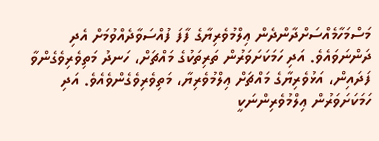މަސްމަހާމެއްސަށްދާންދެން ޢިލްމުވެރިޔާގެ ފާފަ ފުއްސަވާދެއްވުމަށް އެދި ދަންނަވައެވެ. އަދި ހަމަކަށަވަރުން ތަރިތަކުގެ މައްޗަށް، ހަނދު މަތިވެރިވެގެންވާ ފަދައިން، އަޅުވެރިޔާގެ މައްޗަށް ޢިލްމުވެރިޔާ، މަތިވެރިވެގެންވެއެވެ. އަދި ހަމަކަށަވަރުން ޢިލްމުވެރިންނަކީ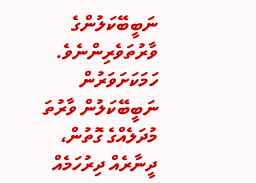ނަބީބޭކަލުންގެ ވާރުތަވެރިންނެވެ. ހަމަކަށަވަރުން ނަބީބޭކަލުން ވާރުތަ މުދަލެއްގެ ގޮތުން، ދީނާރެއް ދިރުހަމެއް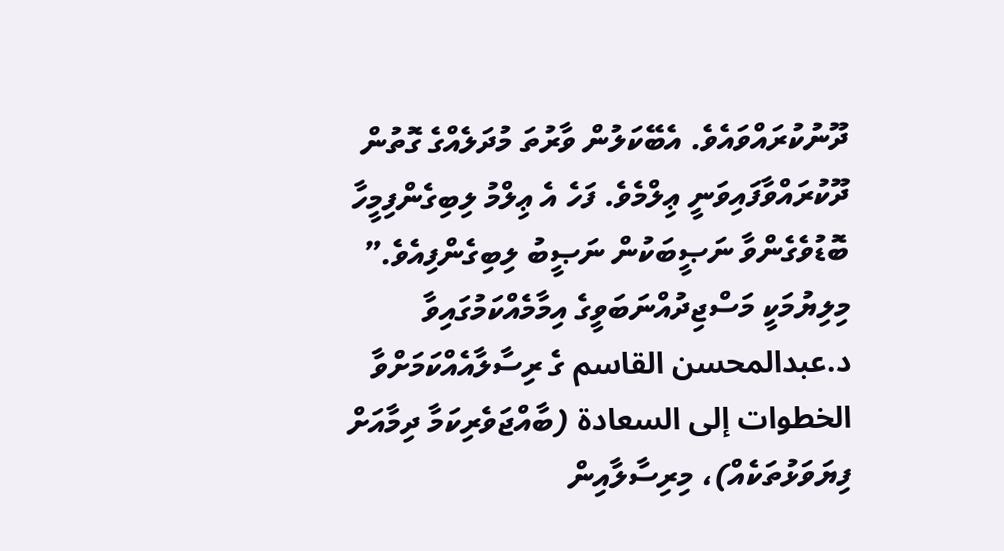ދޫނުކުރައްވައެވެ. އެބޭކަލުން ވާރުތަ މުދަލެއްގެ ގޮތުން ދޫކުރައްވާފައިވަނީ ޢިލްމެވެ. ފަހެ އެ ޢިލްމު ލިބިގެންފިމީހާ ބޮޑުވެގެންވާ ނަޞީބަކުން ނަޞީބު ލިބިގެންފިއެވެ.”
މިލިޔުމަކީ މަސްޖިދުއްނަބަވީގެ އިމާމެއްކަމުގައިވާ د.عبدالمحسن القاسم ގެ ރިސާލާއެއްކަމަށްވާ الخطوات إلى السعادة (ބާއްޖަވެރިކަމާ ދިމާއަށް ފިޔަވަޅުތަކެއް)، މިރިސާލާއިން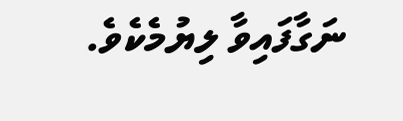ނަގާފައިވާ ލިޔުމެކެވެ.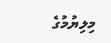މިލިޔުމުގެ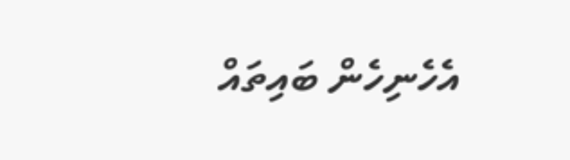އެހެނިހެން ބައިތައް